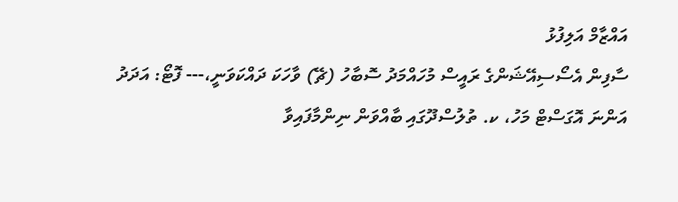އައްޒާމް އަލިފުޅު
ސާފިން އެސޯސިއޭޝަންގެ ރައީސް މުހައްމަދު ސޮބާހު (ޗޭ) ވާހަކަ ދައްކަވަނީ،--- ފޮޓޯ: އަދަދު
އަންނަ އޮގަސްޓް މަހު، ކ. ތުލުސްދޫގައި ބާއްވަން ނިންމާފައިވާ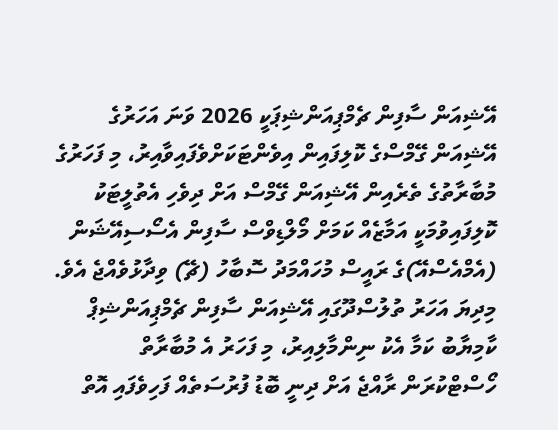އޭޝިއަން ސާފިން ޗެމްޕިއަންޝިޕަކީ 2026 ވަނަ އަހަރުގެ އޭޝިއަން ގޭމްސްގެ ކޮލިފައިން އިވެންޓަކަށްވެފައިވާއިރު، މި ފަހަރުގެ މުބާރާތުގެ ތެރެއިން އޭޝިއަން ގޭމްސް އަށް ދިވެހި އެތުލީޓަކު ކޮލިފައިވުމަކީ އަމާޒެއް ކަމަށް މޯލްޑިވްސް ސާފިން އެސޯސިއޭޝަން (އެމްއެސްއޭ)ގެ ރައީސް މުހައްމަދު ސޮބާހު (ޗޭ) ވިދާޅުވެއްޖެ އެވެ.
މިދިޔަ އަހަރު ތުލުސްދޫގައި އޭޝިއަން ސާފިން ޗެމްޕިއަންޝިޕް ކާމިޔާބު ކަމާ އެކު ނިންމާލިއިރު، މި ފަހަރު އެ މުބާރާތް ހޯސްޓްކުރަން ރާއްޖެ އަށް ދިނީ ބޮޑު ފުރުސަތެއް ފަހިވެފައި އޮތް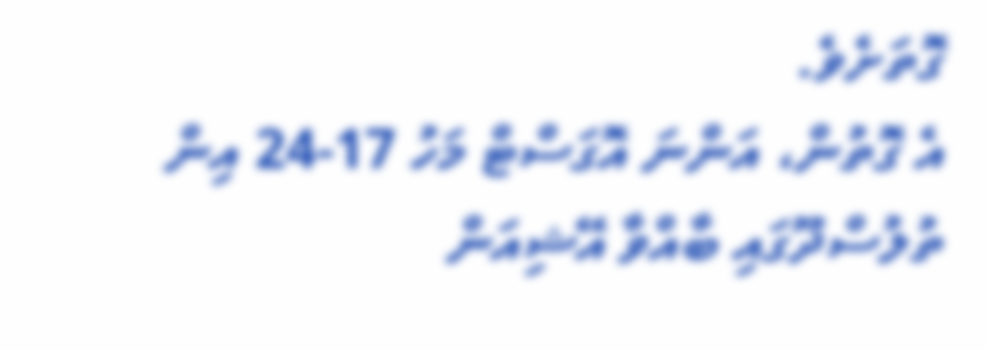ގޮތަށެވެ.
އެ ގޮތުން، އަންނަ އޮގަސްޓް މަހު 17-24 އިން ތުލުސްދޫގައި ބާއްވާ އޭޝިއަން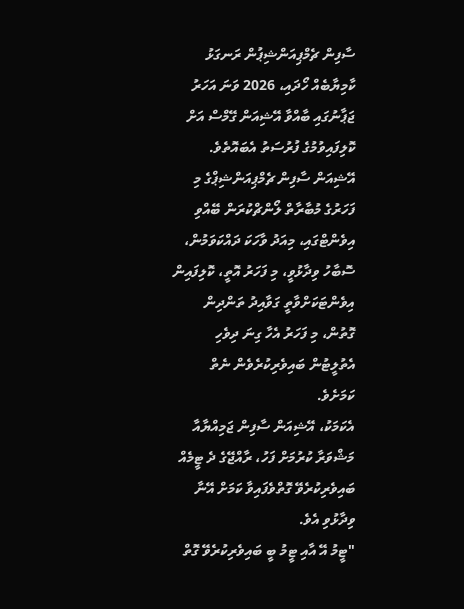ސާފިން ޗެމްޕިއަންޝިޕުން ރަނގަޅު ކާމިޔާބެއް ހޯދައި، 2026 ވަނަ އަހަރު ޖަޕާނުގައި ބާއްވާ އޭޝިއަން ގޭމްސް އަށް ކޮލިފައިވުމުގެ ފުރުސަތު އެބައޮތެވެ.
އޭޝިއަން ސާފިން ޗެމްޕިއަންޝިޕްގެ މި ފަހަރުގެ މުބާރާތް ލޯންޗްކުރަން ބޭއްވި އިވެންޓްގައި، މިއަދު ވާހަކަ ދައްކަވަމުން، ސޮބާހު ވިދާޅުވީ، މި ފަހަރު އޮތީ، ކޮލިފައިން އިވެންޓަކަށްވާތީ ގަވާއިދު ތަންދިން ގޮތުން، މި ފަހަރު އެހާ ގިނަ ދިވެހި އެތުލީޓުން ބައިވެރިކުރެވެން ނެތް ކަމަށެވެ.
އެކަމަކު، އޭޝިއަން ސާފިން ޖަމިއްޔާއާ މަޝްވަރާ ކުރުމަށް ފަހު، ރާއްޖޭގެ ދެ ޓީމެއް ބައިވެރިކުރެވޭ ގޮތްވެފައިވާ ކަމަށް އޭނާ ވިދާޅުވި އެވެ.
"ޓީމު އޭ އާއި ޓީމު ބީ ބައިވެރިކުރެވޭ ގޮތް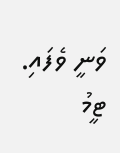ވަނީ ވެފައި. ޓީމު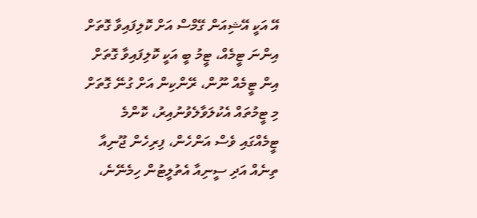އޭ އަކީ އޭޝިއަން ގޭމްސް އަށް ކޮލިފައިވާ ގޮތަށް އިންނަ ޓީމެއް، ޓީމު ބީ އަކީ ކޮލިފައިވާ ގޮތަށް އިން ޓީމެއް ނޫން، ރޭންކިން އަށް ގުނޭ ގޮތަށް މި ޓީމުތައް އެކުލަވާލެވުނުއިރު، ކޮންމެ ޓީމެއްގައި ވެސް އަންހެން، ފިރިހެން ޖޫނިއާ ތިނެއް އަދި ސީނިއާ އެތުލީޓުން ހިމެނޭނެ،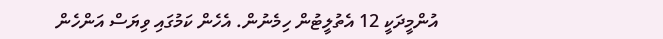އުންމީދަކީ 12 އެތުލީޓުން ހިމެނުން. އެހެން ކަމުގައި ވިޔަސް އަންހެން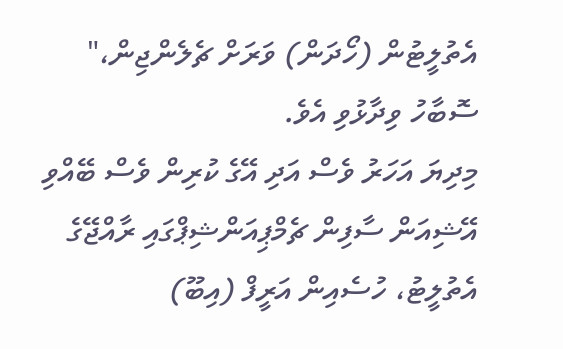އެތުލީޓުން (ހޯދަން) ވަރަށް ޗެލެންޖިން،" ސޮބާހު ވިދާޅުވި އެވެ.
މިދިޔަ އަހަރު ވެސް އަދި އޭގެ ކުރިން ވެސް ބޭއްވި އޭޝިއަން ސާފިން ޗެމްޕިއަންޝިޕްގައި ރާއްޖޭގެ އެތުލީޓު، ހުސެއިން އަރީފް (އިބޫ)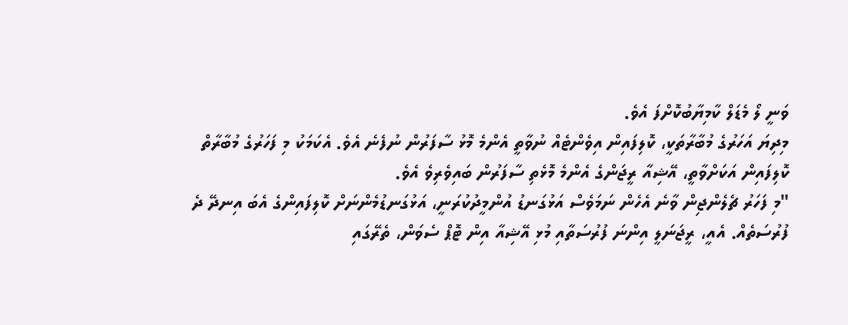ވަނީ ލޯ މެޑަލް ކާމިޔާބުކޮށްފަ އެވެ.
މިދިޔަ އަހަރުގެ މުބާރާތަކީ، ކޮލިފައިން އިވެންޓެއް ނުވާތީ އެންމެ މޮޅު ސާފަރުން ނުފެނެ އެވެ. އެކަމަކު މި ފަހަރުގެ މުބާރާތް ކޮލިފައިން އަކަށްވާތީ، އޭޝިއާ ރީޖަންގެ އެންމެ މޮޅެތި ސާފަރުން ބައިވެރިވެ އެވެ.
"މި ފަހަރު ޗެލެންޖިން ވާނެ އެހެން ނަމަވެސް އަޅުގަނޑު އުންމީދުކުރަނީ، އަޅުގަނޑުމެންނަށް ކޮލިފައިންގެ އެބަ އިނދޭ ދެ ފުރުސަތެއް. އެއީ، ރީޖަނަލީ އިންނަ ފުރުސަތާއި މުޅި އޭޝިއާ އިން ޓޮޕް ސެވަން، ތެރޭގައި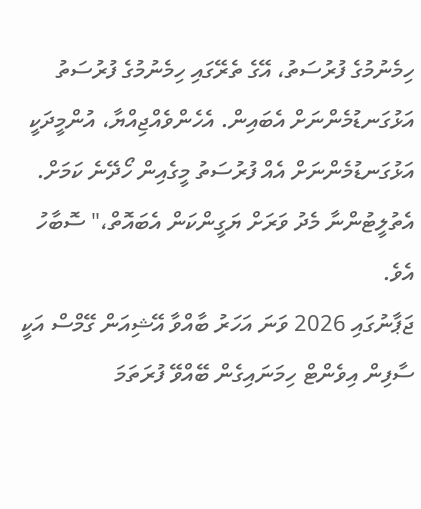ހިމެނުމުގެ ފުރުސަތު، އޭގެ ތެރޭގައި ހިމެނުމުގެ ފުރުސަތު އަޅުގަނޑުމެންނަށް އެބައިން. އެހެންވެއްޖިއްޔާ، އުންމީދަކީ އަޅުގަނޑުމެންނަށް އެއް ފުރުސަތު މީގެއިން ހޯދޭނެ ކަމަށް. އެތުލީޓުންނާ މެދު ވަރަށް ޔަގީންކަން އެބައޮތް،" ސޮބާހު އެވެ.
ޖަޕާނުގައި 2026 ވަނަ އަހަރު ބާއްވާ އޭޝިއަން ގޭމްސް އަކީ ސާފިން އިވެންޓް ހިމަނައިގެން ބޭއްވޭ ފުރަތަމަ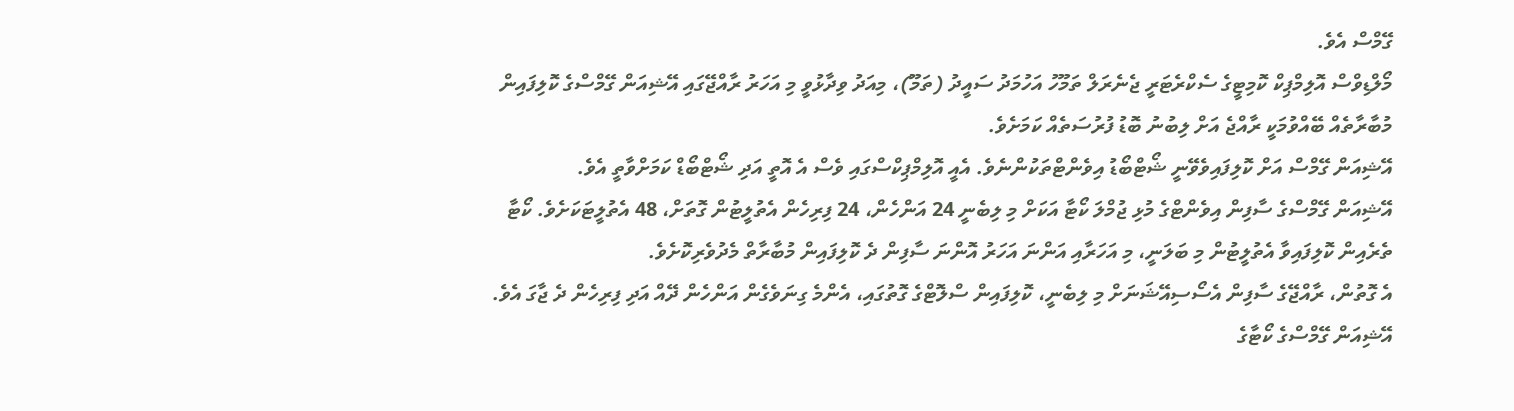ގޭމްސް އެވެ.
މޯލްޑިވްސް އޮލިމްޕިކް ކޮމިޓީގެ ސެކްރެޓަރީ ޖެނެރަލް ތަމޫހު އަހުމަދު ސައީދު (ތަމޫ)، މިއަދު ވިދާޅުވީ މި އަހަރު ރާއްޖޭގައި އޭޝިއަން ގޭމްސްގެ ކޮލިފައިން މުބާރާތެއް ބޭއްވުމަކީ ރާއްޖެ އަށް ލިބުނު ބޮޑު ފުރުސަތެއް ކަމަށެވެ.
އޭޝިއަން ގޭމްސް އަށް ކޮލިފައިވެވޭނީ ޝޯޓްބޯޑު އިވެންޓްތަކުންނެވެ. އެއީ އޮލިމްޕިކްސްގައި ވެސް އެ އޮތީ އަދި ޝޯޓްބޯޑް ކަމަށްވާތީ އެވެ.
އޭޝިއަން ގޭމްސްގެ ސާފިން އިވެންޓްގެ މުޅި ޖުމްލަ ކޯޓާ އަކަށް މި ލިބެނީ 24 އަންހެން، 24 ފިރިހެން އެތުލީޓުން ގޮތަށް، 48 އެތުލީޓަކަށެވެ. ކޯޓާ ތެރެއިން ކޮލިފައިވާ އެތުލީޓުން މި ބަލަނީ، މި އަހަރާއި އަންނަ އަހަރު އޮންނަ ސާފިން ދެ ކޮލިފައިން މުބާރާތް މެދުވެރިކޮށެވެ.
އެ ގޮތުން، ރާއްޖޭގެ ސާފިން އެސޯސިއޭޝަނަށް މި ލިބެނީ، ކޮލިފައިން ސްލޮޓްގެ ގޮތުގައި، އެންމެ ގިނަވެގެން އަންހެން ދޭއް އަދި ފިރިހެން ދެ ޖާގަ އެވެ.
އޭޝިއަން ގޭމްސްގެ ކޯޓާގެ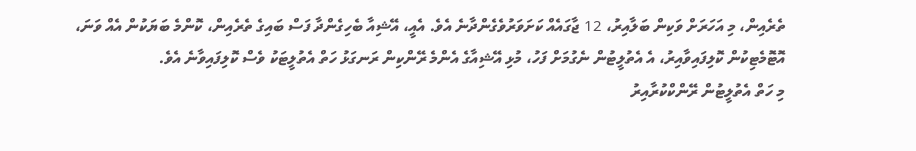ތެރެއިން، މި އަހަރަށް ވަކިން ބަލާއިރު، 12 ޖާގައެއް ކަށަވަރުވެގެންދާނެ އެވެ. އެއީ، އޭޝިއާ ބެހިގެންދާ ފަސް ބައިގެ ތެރެއިން، ކޮންމެ ބަޔަކުން އެއް ވަނަ، އޮޓޮމެޓިކުން ކޮލިފައިވާއިރު، އެ އެތުލީޓުން ނެގުމަށް ފަހު، މުޅި އޭޝިއާގެ އެންމެ ރޭންކިން ރަނގަޅު ހަތް އެތުލީޓަކު ވެސް ކޮލިފައިވާނެ އެވެ.
މި ހަތް އެތުލީޓުން ރޭންކްކުރާއިރު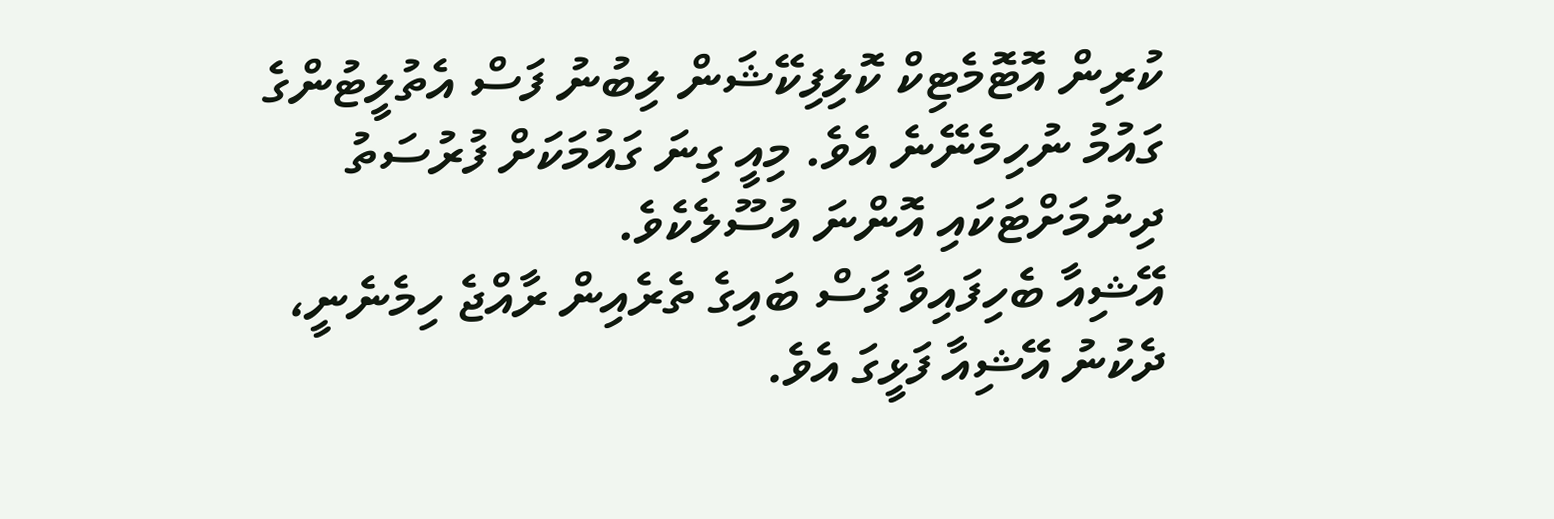ކުރިން އޮޓޮމެޓިކް ކޮލިފިކޭޝަން ލިބުނު ފަސް އެތުލީޓުންގެ ގައުމު ނުހިމެނޭނެ އެވެ. މިއީ ގިނަ ގައުމަކަށް ފުރުސަތު ދިނުމަށްޓަކައި އޮންނަ އުސޫލެކެވެ.
އޭޝިއާ ބެހިފައިވާ ފަސް ބައިގެ ތެރެއިން ރާއްޖެ ހިމެނެނީ، ދެކުނު އޭޝިއާ ފަޅީގަ އެވެ.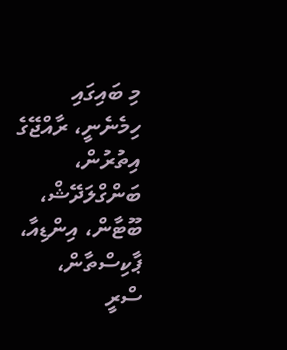މި ބައިގައި ހިމެނެނީ، ރާއްޖޭގެ އިތުރުން، ބަންގްލަދޭޝް، ބޫޓާން، އިންޑިއާ، ޕާކިސްތާން، ސްރީ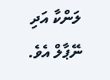ލަންކާ އަދި ނޭޕާލް އެވެ.